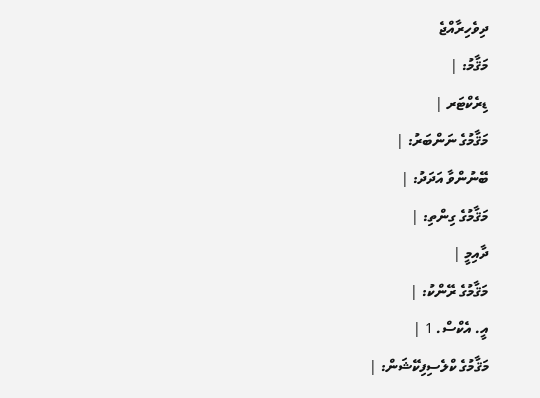ދިވެހިރާއްޖެ
މަޤާމު: |
ޑިރެކްޓަރ |
މަޤާމުގެ ނަންބަރު: |
ބޭނުންވާ އަދަދު: |
މަޤާމުގެ ގިންތި: |
ދާއިމީ |
މަޤާމުގެ ރޭންކު: |
އީ. އެކްސް. 1 |
މަޤާމުގެ ކްލެސިފިކޭޝަން: |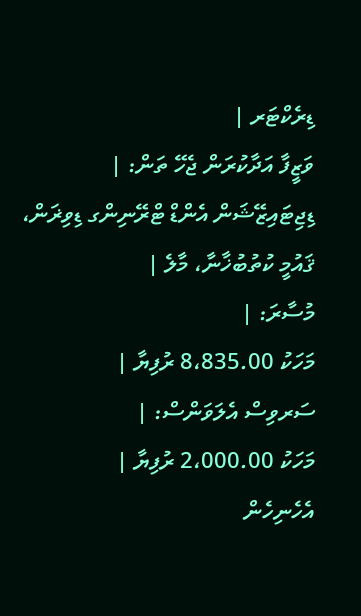ޑިރެކްޓަރ |
ވަޒީފާ އަދާކުރަން ޖެހޭ ތަން: |
ޑިޖިޓައިޒޭޝަން އެންޑް ޓްރޭނިންގ ޑިވިޜަން، ޤައުމީ ކުތުބުޚާނާ، މާލެ |
މުސާރަ: |
މަހަކު 8،835.00 ރުފިޔާ |
ސަރވިސް އެލަވަންސް: |
މަހަކު 2،000.00 ރުފިޔާ |
އެހެނިހެން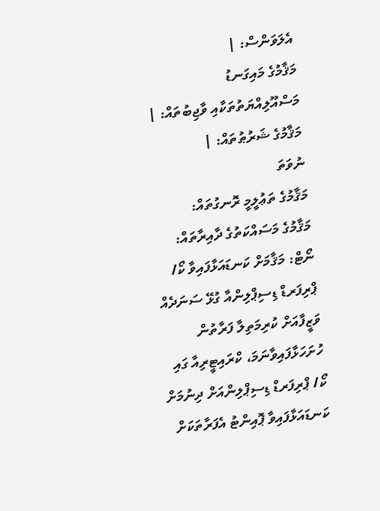އެލަވަންސް: |
މަޤާމުގެ މައިގަނޑު މަސްއޫލިއްޔަތުތަކާއި ވާޖިބުތައް: |
މަޤާމުގެ ޝަރުޠުތައް: |
ނުވަތަ
މަޤާމުގެ ތަޢުލީމީ ރޮނގުތައް:
މަޤާމުގެ މަސައްކަތުގެ ދާއިރާތައް:
ނޯޓް: މަޤާމަށް ކަނޑައަޅާފައިވާ ކޯ/ ޕްރިފަރޑް ޑިސިޕްލިންއާ ގުޅޭ ސަނަދެއް ވަޒީފާއަށް ކުރިމަތިލާ ފަރާތުން ހުށަހަޅާފައިވާނަމަ، ކްރައިޓީރިއާ ގައި ކޯ/ ޕްރިފަރޑް ޑިސިޕްލިންއަށް ދިނުމަށް ކަނޑައަޅާފައިވާ ޕޮއިންޓު އެފަރާތަކަށް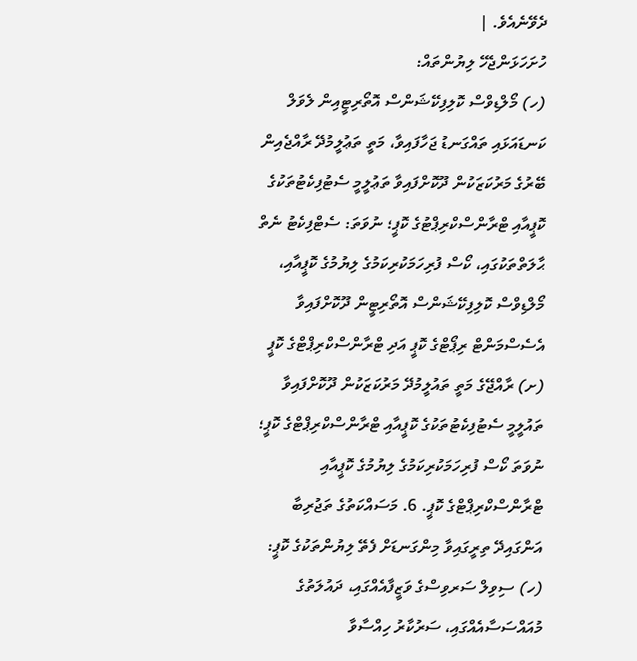ދެވޭނެއެވެ. |
ހުށަހަޅަންޖެހޭ ލިޔުންތައް:
(ހ) މޯލްޑިވްސް ކޮލިފިކޭޝަންސް އޮތޯރިޓީއިން ލެވަލް ކަނޑައަޅައި ތައްގަނޑު ޖަހާފައިވާ، މަތީ ތަޢުލީމުދޭ ރާއްޖެއިން ބޭރުގެ މަރުކަޒަކުން ދޫކޮށްފައިވާ ތަޢުލީމީ ސެޓުފިކެޓުތަކުގެ ކޮޕީއާއި ޓްރާންސްކްރިޕްޓުގެ ކޮޕީ؛ ނުވަތަ: ސެޓްފިކެޓު ނެތް ޙާލަތްތަކުގައި، ކޯސް ފުރިހަމަކުރިކަމުގެ ލިޔުމުގެ ކޮޕީއާއި، މޯލްޑިވްސް ކޮލިފިކޭޝަންސް އޮތޯރިޓީން ދޫކޮށްފައިވާ އެސެސްމަންޓް ރިޕޯޓްގެ ކޮޕީ އަދި ޓްރާންސްކްރިޕްޓްގެ ކޮޕީ (ށ) ރާއްޖޭގެ މަތީ ތައުލީމުދޭ މަރުކަޒަކުން ދޫކޮށްފައިވާ ތައުލީމީ ސެޓުފިކެޓުތަކުގެ ކޮޕީއާއި ޓްރާންސްކްރިޕްޓްގެ ކޮޕީ؛ ނުވަތަ ކޯސް ފުރިހަމަކުރިކަމުގެ ލިޔުމުގެ ކޮޕީއާއި ޓްރާންސްކްރިޕްޓްގެ ކޮޕީ. 6. މަސައްކަތުގެ ތަޖުރިބާ އަންގައިދޭ ތިރީގައިވާ މިންގަނޑަށް ފެތޭ ލިޔުންތަކުގެ ކޮޕީ: (ހ) ސިވިލް ސަރވިސްގެ ވަޒީފާއެއްގައި، ދައުލަތުގެ މުއައްސަސާއެއްގައި، ސަރުކާރު ހިއްސާވާ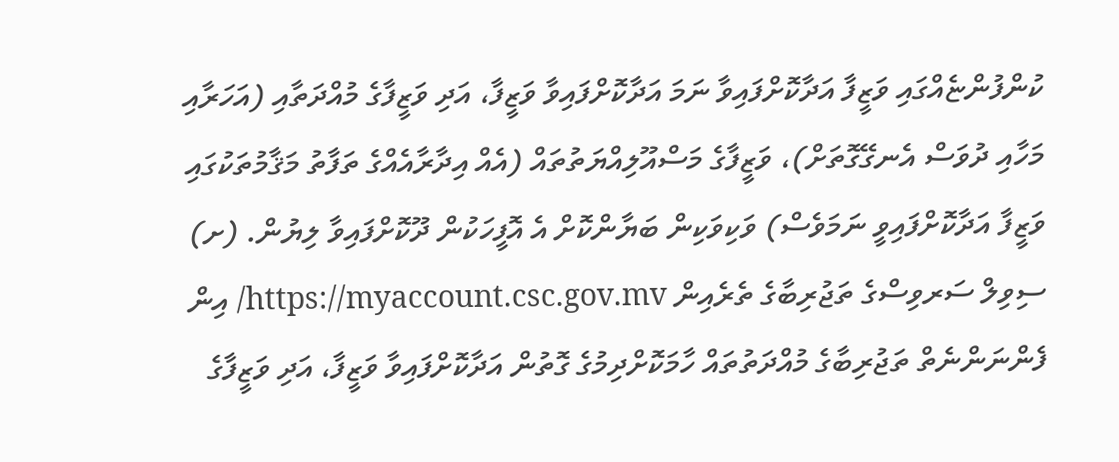ކުންފުންޏެއްގައި ވަޒީފާ އަދާކޮށްފައިވާ ނަމަ އަދާކޮށްފައިވާ ވަޒީފާ، އަދި ވަޒީފާގެ މުއްދަތާއި (އަހަރާއި މަހާއި ދުވަސް އެނގޭގޮތަށް)، ވަޒީފާގެ މަސްއޫލިއްޔަތުތައް (އެއް އިދާރާއެއްގެ ތަފާތު މަޤާމުތަކުގައި ވަޒީފާ އަދާކޮށްފައިވީ ނަމަވެސް) ވަކިވަކިން ބަޔާންކޮށް އެ އޮފީހަކުން ދޫކޮށްފައިވާ ލިޔުން. (ށ) ސިވިލް ސަރވިސްގެ ތަޖުރިބާގެ ތެރެއިން https://myaccount.csc.gov.mv/ އިން ފެންނަންނެތް ތަޖުރިބާގެ މުއްދަތުތައް ހާމަކޮށްދިމުގެ ގޮތުން އަދާކޮށްފައިވާ ވަޒީފާ، އަދި ވަޒީފާގެ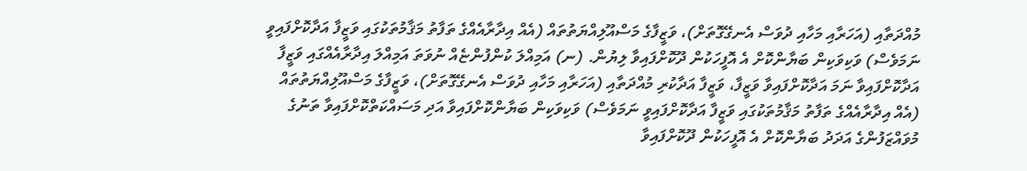މުއްދަތާއި (އަހަރާއި މަހާއި ދުވަސް އެނގޭގޮތަށް)، ވަޒީފާގެ މަސްއޫލިއްޔަތުތައް (އެއް އިދާރާއެއްގެ ތަފާތު މަޤާމުތަކުގައި ވަޒީފާ އަދާކޮށްފައިވީ ނަމަވެސް) ވަކިވަކިން ބަޔާންކޮށް އެ އޮފީހަކުން ދޫކޮށްފައިވާ ލިޔުން. (ނ) އަމިއްލަ ކުންފުންޏެއް ނުވަތަ އަމިއްލަ އިދާރާއެއްގައި ވަޒީފާ އަދާކޮށްފައިވާ ނަމަ އަދާކޮށްފައިވާ ވަޒީފާ، ވަޒީފާ އަދާކުރި މުއްދަތާއި (އަހަރާއި މަހާއި ދުވަސް އެނގޭގޮތަށް)، ވަޒީފާގެ މަސްއޫލިއްޔަތުތައް (އެއް އިދާރާއެއްގެ ތަފާތު މަޤާމުތަކުގައި ވަޒީފާ އަދާކޮށްފައިވީ ނަމަވެސް) ވަކިވަކިން ބަޔާންކޮށްފައިވާ އަދި މަސައްކަތްކޮށްފައިވާ ތަނުގެ މުވައްޒަފުންގެ އަދަދު ބަޔާންކޮށް އެ އޮފީހަކުން ދޫކޮށްފައިވާ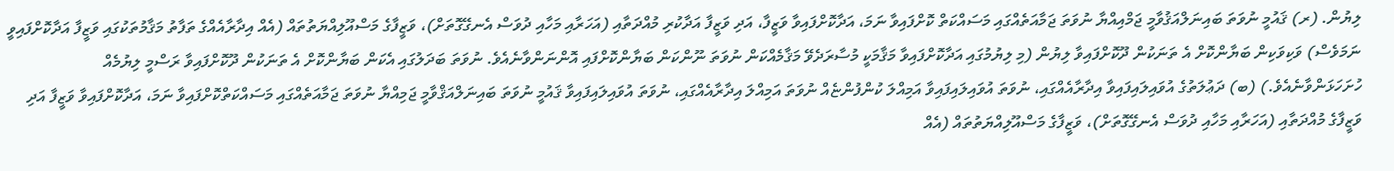ލިޔުން. (ރ) ޤައުމީ ނުވަތަ ބައިނަލްއަޤުވާމީ ޖަމްއިއްޔާ ނުވަތަ ޖަމާއަތެއްގައި މަސައްކަތް ކޮށްފައިވާ ނަމަ، އަދާކޮށްފައިވާ ވަޒީފާ، އަދި ވަޒީފާ އަދާކުރި މުއްދަތާއި (އަހަރާއި މަހާއި ދުވަސް އެނގޭގޮތަށް)، ވަޒީފާގެ މަސްއޫލިއްޔަތުތައް (އެއް އިދާރާއެއްގެ ތަފާތު މަޤާމުތަކުގައި ވަޒީފާ އަދާކޮށްފައިވީ ނަމަވެސް) ވަކިވަކިން ބަޔާންކޮށް އެ ތަނަކުން ދޫކޮށްފައިވާ ލިޔުން (މި ލިޔުމުގައި އަދާކޮށްފައިވާ މަޤާމަކީ މުސާރަދެވޭ މަޤާމެއްކަން ނުވަތަ ނޫންކަން ބަޔާންކޮށްފައި އޮންނަންވާނެއެވެ. ނުވަތަ ބަދަލުގައި އެކަން ބަޔާންކޮށް އެ ތަނަކުން ދޫކޮށްފައިވާ ރަސްމީ ލިޔުމެއް ހުށަހަޅަންވާނެއެވެ.) (ބ) ދަޢުލަތުގެ އުވައިލައިފައިވާ އިދާރާއެއްގައި، ނުވަތަ އުވައިލައިފައިވާ އަމިއްލަ ކުންފުންޏެއް ނުވަތަ އަމިއްލަ އިދާރާއެއްގައި، ނުވަތަ އުވައިލައިފައިވާ ޤައުމީ ނުވަތަ ބައިނަލްއަޤްވާމީ ޖަމިއްޔާ ނުވަތަ ޖަމާއަތެއްގައި މަސައްކަތްކޮށްފައިވާ ނަމަ، އަދާކޮށްފައިވާ ވަޒީފާ އަދި ވަޒީފާގެ މުއްދަތާއި (އަހަރާއި މަހާއި ދުވަސް އެނގޭގޮތަށް)، ވަޒީފާގެ މަސްއޫލިއްޔަތުތައް (އެއް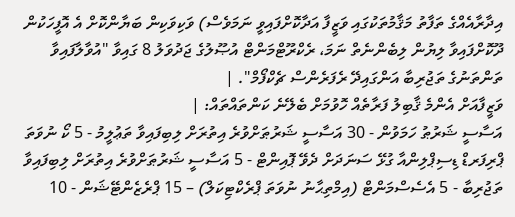އިދާރާއެއްގެ ތަފާތު މަޤާމުތަކުގައި ވަޒީފާ އަދާކޮށްފައިވީ ނަމަވެސް) ވަކިވަކިން ބަޔާންކޮށް އެ އޮފީހަކުން ދޫކޮށްފައިވާ ލިޔުން ލިބެންނެތް ނަމަ، ރެކްރޫޓްމަންޓް އުޞޫލުގެ ޖަދުވަލު 8 ގައިވާ "އުވާލާފައިވާ ތަންތަނުގެ ތަޖުރިބާ އަންގައިދޭ ރެފަރެންސް ޗެކްފޯމް". |
ވަޒީފާއަށް އެންމެ ޤާބިލު ފަރާތެއް ހޮވުމަށް ބެލޭނެ ކަންތައްތައް: |
އަސާސީ ޝަރުޠު ހަމަވުން - 30 އަސާސީ ޝަރުޠަށްވުރެ އިތުރަށް ލިބިފައިވާ ތަޢުލީމު - 5 ކޯ ނުވަތަ ޕްރިފަރޑް ޑިސިޕްލިންއާ ގުޅޭ ސަނަދަށް ދެވޭ ޕޮއިންޓް - 5 އަސާސީ ޝަރުޠަށްވުރެ އިތުރަށް ލިބިފައިވާ ތަޖުރިބާ - 5 އެސެސްމަންޓް (އިމްތިޙާނު ނުވަތަ ޕްރެކްޓިކަލް) – 15 ޕްރެޒެންޓޭޝަން - 10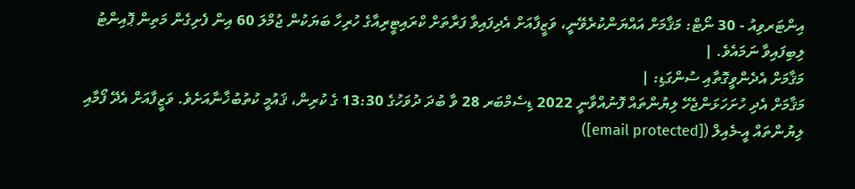އިންޓަރވިއު - 30 ނޯޓް: މަޤާމަށް އައްޔަންކުރެވޭނީ، ވަޒީފާއަށް އެދިފައިވާ ފަރާތަށް ކްރައިޓީރިއާގެ ހުރިހާ ބަޔަކުން ޖުމްލަ 60 އިން ފެށިގެން މަތިން ޕޮއިންޓު ލިބިފައިވާ ނަމައެވެ. |
މަޤާމަށް އެދެންވީގޮތާއި ސުންގަޑި: |
މަޤާމަށް އެދި ހުށަހަޅަންޖެހޭ ލިޔުންތައް ފޮނުއްވާނީ 2022 ޑިސެމްބަރ 28 ވާ ބުދަ ދުވަހުގެ 13:30 ގެ ކުރިން، ޤައުމީ ކުތުބުޚާނާއަށެވެ. ވަޒީފާއަށް އެދޭ ފޯމާއި ލިޔުންތައް އީ-މެއިލް ([email protected])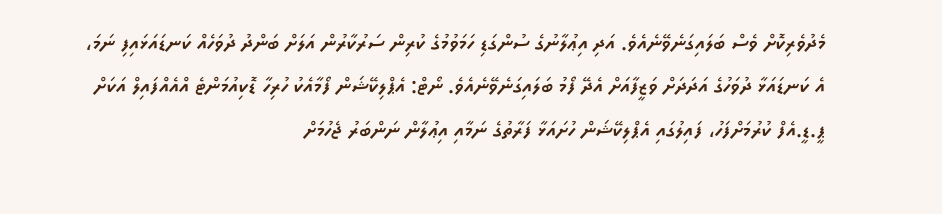މެދުވެރިކޮށް ވެސް ބަލައިގަނެވޭނެއެވެ. އަދި އިޢުލާނުގެ ސުންގަޑި ހަމަވުމުގެ ކުރިން ސަރުކާރުން އަލަށް ބަންދު ދުވަހެއް ކަނޑައަޅައިފި ނަމަ، އެ ކަނޑައަޅާ ދުވަހުގެ އަދަދަށް ވަޒީފާއަށް އެދޭ ފޯމު ބަލައިގަނެވޭނެއެވެ. ނޯޓް: އެޕްލިކޭޝަން ފޯމާއެކު ހުރިހާ ޑޮކިއުމަންޓެ އްއެއްފައިލް އަކަށް ޕީ.ޑީ.އެފް ކުރުމަށްފަހު، ފައިލުގައި އެޕްލިކޭޝަން ހުށައަޅާ ފަރާތުގެ ނަމާއި އިޢުލާން ނަންބަރު ޖެހުމަށް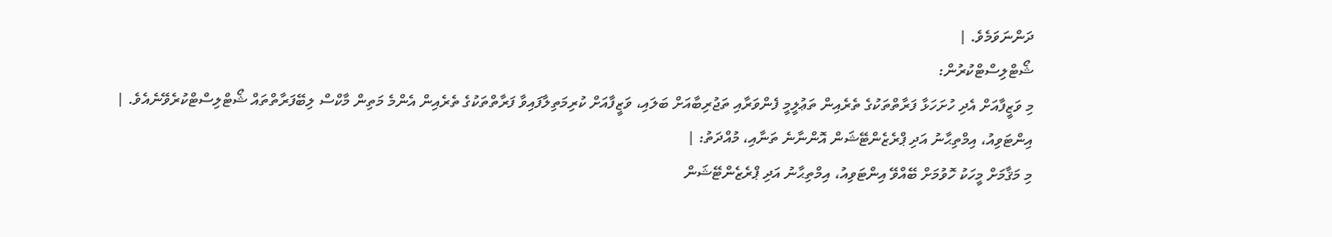ދަންނަވަމެވެ. |
ޝޯޓްލިސްޓްކުރުން:
މި ވަޒީފާއަށް އެދި ހުށަހަޅާ ފަރާތްތަކުގެ ތެރެއިން ތަޢުލީމީ ފެންވަރާއި ތަޖުރިބާއަށް ބަލައި، ވަޒީފާއަށް ކުރިމަތިލާފައިވާ ފަރާތްތަކުގެ ތެރެއިން އެންމެ މަތިން މާކްސް ލިބޭފަރާތްތައް ޝޯޓްލިސްޓްކުރެވޭނެއެވެ. |
އިންޓަވިއު، އިމްތިޙާނު އަދި ޕްރެޒެންޓޭޝަން އޮންނާނެ ތަނާއި، މުއްދަތު: |
މި މަޤާމަށް މީހަކު ހޮވުމަށް ބޭއްވޭ އިންޓަވިއު، އިމްތިޙާނު އަދި ޕްރެޒެންޓޭޝަން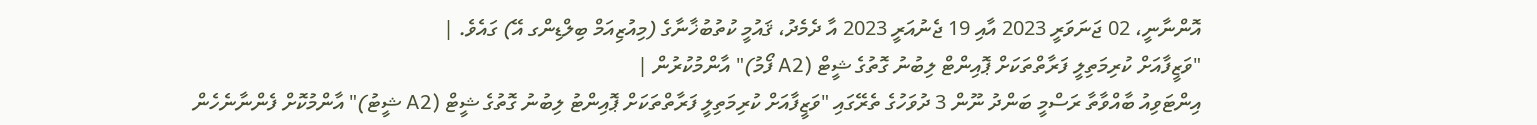އޮންނާނީ، 02 ޖަނަވަރީ 2023 އާއި 19 ޖެނުއަރީ 2023 އާ ދެމެދު، ޤައުމީ ކުތުބުޚާނާގެ (މިއުޒިއަމް ބިލްޑިންގ އޭ) ގައެވެ. |
"ވަޒީފާއަށް ކުރިމަތިލީ ފަރާތްތަކަށް ޕޮއިންޓް ލިބުނު ގޮތުގެ ޝީޓް (A2 ފޯމު)" އާންމުކުރުން |
އިންޓަވިއު ބާއްވާތާ ރަސްމީ ބަންދު ނޫން 3 ދުވަހުގެ ތެރޭގައި "ވަޒީފާއަށް ކުރިމަތިލީ ފަރާތްތަކަށް ޕޮއިންޓު ލިބުނު ގޮތުގެ ޝީޓް (A2 ޝީޓު)" އާންމުކޮށް ފެންނާނެހެން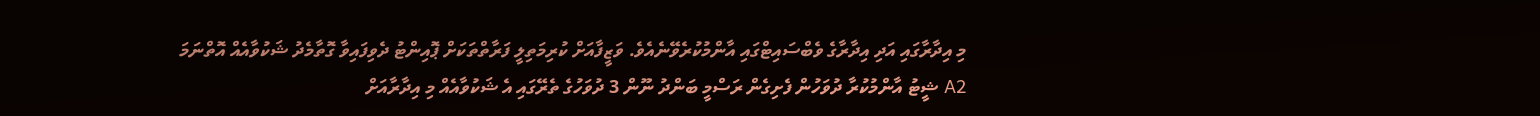މި އިދާރާގައި އަދި އިދާރާގެ ވެބްސައިޓްގައި އާންމުކުރެވޭނެއެވެ. ވަޒީފާއަށް ކުރިމަތިލީ ފަރާތްތަކަށް ޕޮއިންޓު ދެވިފައިވާ ގޮތާމެދު ޝަކުވާއެއް އޮތްނަމަ A2 ޝީޓު އާންމުކުރާ ދުވަހުން ފެށިގެން ރަސްމީ ބަންދު ނޫން 3 ދުވަހުގެ ތެރޭގައި އެ ޝަކުވާއެއް މި އިދާރާއަށް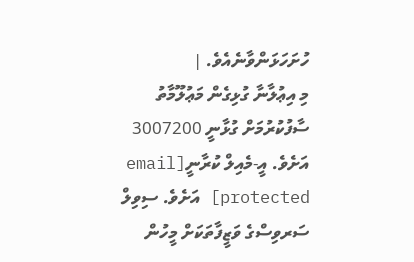ހުށަހަޅަންވާނެއެވެ. |
މި އިޢުލާނާ ގުޅިގެން މަޢުލޫމާތު ސާފުކުރުމަށް ގުޅާނީ 3007200 އަށެވެ. އީ-މެއިލް ކުރާނީ[email protected] އަށެވެ. ސިވިލް ސަރވިސްގެ ވަޒީފާތަކަށް މީހުން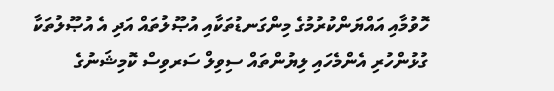ހޮވުމާއި އައްޔަންކުރުމުގެ މިންގަނޑުތަކާއި އުޞޫލުތައް އަދި އެ އުޞޫލުތަކާ ގުޅުންހުރި އެންމެހައި ލިޔުންތައް ސިވިލް ސަރވިސް ކޮމިޝަނުގެ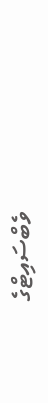ވެބްސައިޓްގެ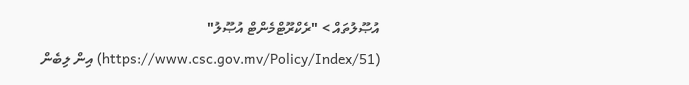އުޞޫލުތައް > "ރެކްރޫޓްމެންޓް އުޞޫލު" (https://www.csc.gov.mv/Policy/Index/51) އިން ލިބެން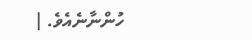ހުންނާނެއެވެ. |